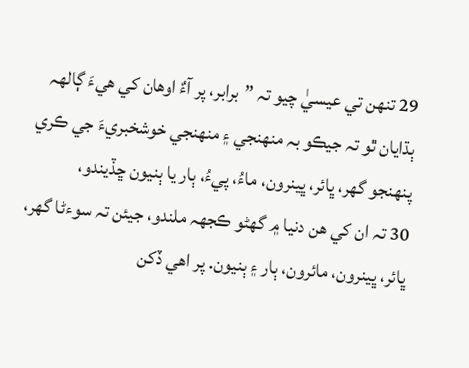29 تنھن تي عيسيٰ چيو تہ ”برابر، پر آءٌ اوھان کي ھيءَ ڳالھہ ٻڌايان ٿو تہ جيڪو بہ منھنجي ۽ منھنجي خوشخبريءَ جي ڪري پنھنجو گھر، ڀائر، ڀينرون، ماءُ، پيءُ، ٻار يا ٻنيون ڇڏيندو،
30 تہ ان کي ھن دنيا ۾ گھڻو ڪجھہ ملندو، جيئن تہ سوءڻا گھر، ڀائر، ڀينرون، مائرون، ٻار ۽ ٻنيون. پر اھي ڏکن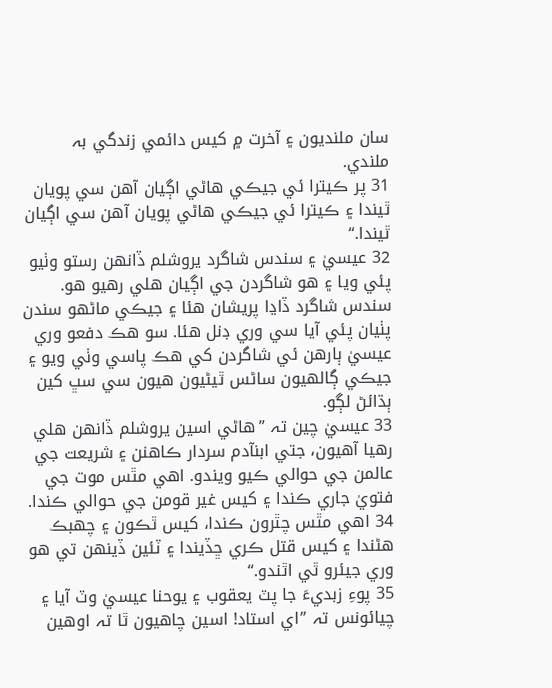سان ملنديون ۽ آخرت ۾ کيس دائمي زندگي بہ ملندي.
31 پر ڪيترا ئي جيڪي ھاڻي اڳيان آھن سي پويان ٿيندا ۽ ڪيترا ئي جيڪي ھاڻي پويان آھن سي اڳيان ٿيندا.“
32 عيسيٰ ۽ سندس شاگرد يروشلم ڏانھن رستو وٺيو پئي ويا ۽ ھو شاگردن جي اڳيان ھلي رھيو ھو. سندس شاگرد ڏاڍا پريشان ھئا ۽ جيڪي ماڻھو سندن پٺيان پئي آيا سي وري ڊنل ھئا. سو ھڪ دفعو وري عيسيٰ ٻارھن ئي شاگردن کي ھڪ پاسي وٺي ويو ۽ جيڪي ڳالھيون ساڻس ٿيڻيون ھيون سي سڀ کين ٻڌائڻ لڳو.
33 عيسيٰ چين تہ ”ھاڻي اسين يروشلم ڏانھن ھلي رھيا آھيون، جتي ابنآدم سردار ڪاھنن ۽ شريعت جي عالمن جي حوالي ڪيو ويندو. اھي مٿس موت جي فتويٰ جاري ڪندا ۽ کيس غير قومن جي حوالي ڪندا.
34 اھي مٿس چٿرون ڪندا، کيس ٿڪون ۽ چھبڪ ھڻندا ۽ کيس قتل ڪري ڇڏيندا ۽ ٽئين ڏينھن تي ھو وري جيئرو ٿي اٿندو.“
35 پوءِ زبديءَ جا پٽ يعقوب ۽ يوحنا عيسيٰ وٽ آيا ۽ چيائونس تہ ”اي استاد! اسين چاھيون ٿا تہ اوھين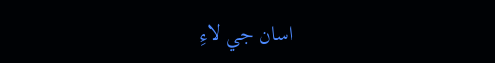اسان جي لاءِ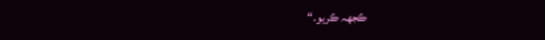ڪجھہ ڪريو.“